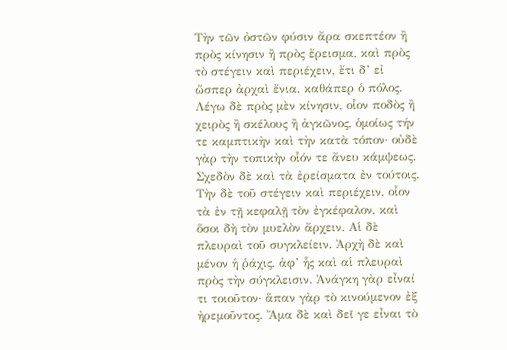Τὴν τῶν ὀστῶν φύσιν ἄρα σκεπτέον ἢ πρὸς κίνησιν ἢ πρὸς ἔρεισμα, καὶ πρὸς τὸ στέγειν καὶ περιέχειν, ἔτι δ’ εἰ ὥσπερ ἀρχαὶ ἔνια, καθάπερ ὁ πόλος. Λέγω δὲ πρὸς μὲν κίνησιν, οἷον ποδὸς ἢ χειρὸς ἢ σκέλους ἢ ἀγκῶνος, ὁμοίως τήν τε καμπτικὴν καὶ τὴν κατὰ τόπον· οὐδὲ γὰρ τὴν τοπικὴν οἷόν τε ἄνευ κάμψεως. Σχεδὸν δὲ καὶ τὰ ἐρείσματα ἐν τούτοις. Τὴν δὲ τοῦ στέγειν καὶ περιέχειν, οἷον τὰ ἐν τῇ κεφαλῇ τὸν ἐγκέφαλον, καὶ ὅσοι δὴ τὸν μυελὸν ἄρχειν. Αἱ δὲ πλευραὶ τοῦ συγκλείειν. Ἀρχὴ δὲ καὶ μένον ἡ ῥάχις, ἀφ’ ἧς καὶ αἱ πλευραὶ πρὸς τὴν σύγκλεισιν. Ἀνάγκη γὰρ εἶναί τι τοιοῦτον· ἅπαν γὰρ τὸ κινούμενον ἐξ ἠρεμοῦντος. Ἄμα δὲ καὶ δεῖ γε εἶναι τὸ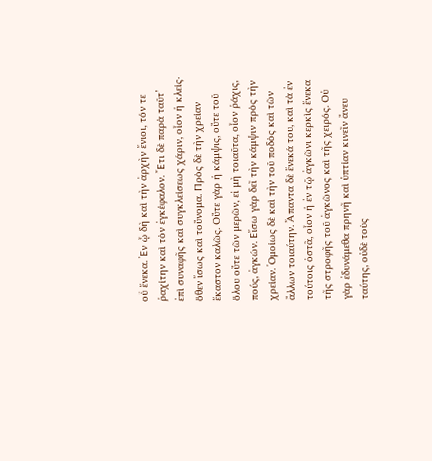οὖ ἕνεκα. Ἐν ᾧ δὴ καὶ τὴν ἀρχὴν ἔνιοι, τόν τε ῥαχίτην καὶ τὸν ἐγκέφαλον. Ἔτι δὲ παρὰ ταῦτ’ ἐπὶ συναφῆς καὶ συγκλείσεως χάριν, οἷον ἡ κλείς· ὅθεν ἴσως καὶ τοὔνομα. Πρὸς δὲ τὴν χρείαν ἕκαστον καλῶς. Οὔτε γὰρ ἡ κάμψις, οὔτε τοῦ ὅλου οὔτε τῶν μερῶν, εἰ μὴ τοιαῦτα, οἷον ῥάχις, πούς, ἀγκών. Εἴσω γὰρ δεῖ τὴν κάμψιν πρὸς τὴν χρείαν. Ὁμοίως δὲ καὶ τὴν τοῦ ποδὸς καὶ τῶν ἄλλων τοιαύτην. Ἄπαντα δὲ ἕνεκά του, καὶ τὰ ἐν τούτοις ὀστᾶ, οἷον ἡ ἐν τῷ ἀγκῶνι κερκὶς ἕνεκα τῆς στροφῆς τοῦ ἀγκῶνος καὶ τῆς χειρός. Οὐ γὰρ ἐδυνάμεθα πρηνῆ καὶ ὑπτίαν κινεῖν ἄνευ ταύτης, οὐδὲ τοὺς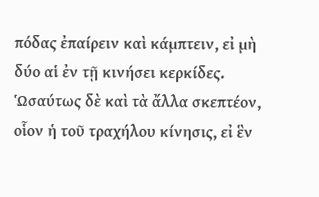πόδας ἐπαίρειν καὶ κάμπτειν, εἰ μὴ δύο αἱ ἐν τῇ κινήσει κερκίδες. Ὡσαύτως δὲ καὶ τὰ ἄλλα σκεπτέον, οἷον ἡ τοῦ τραχήλου κίνησις, εἰ ἓν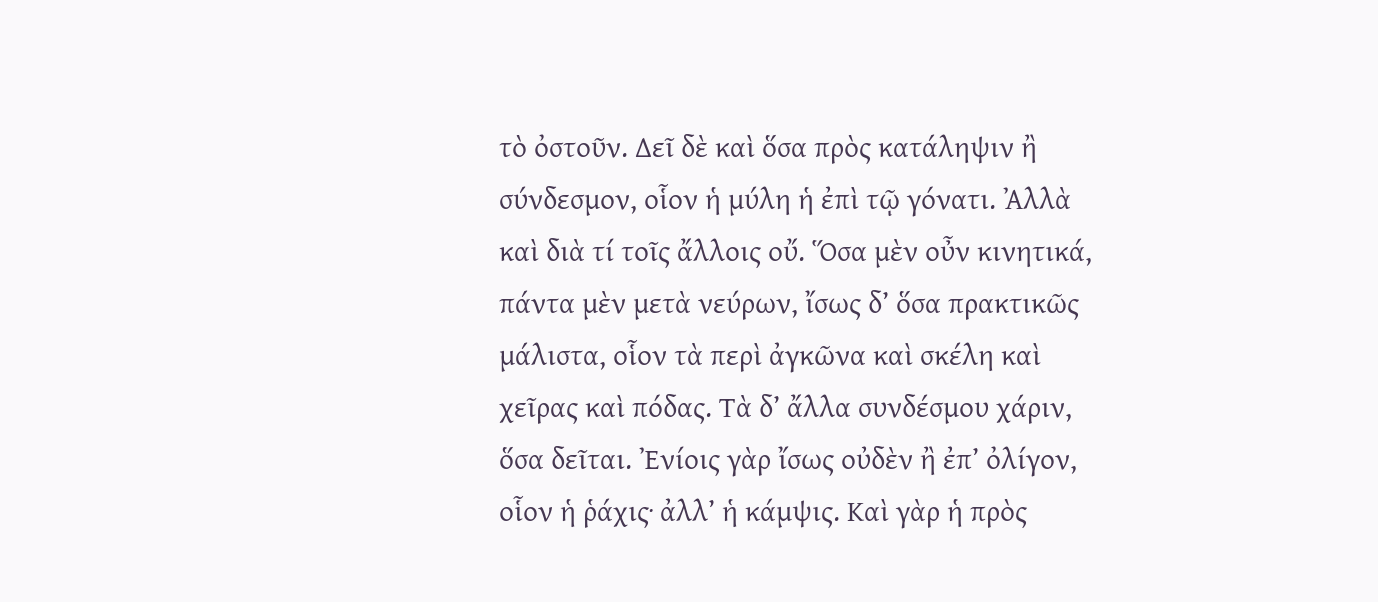τὸ ὀστοῦν. Δεῖ δὲ καὶ ὅσα πρὸς κατάληψιν ἢ σύνδεσμον, οἷον ἡ μύλη ἡ ἐπὶ τῷ γόνατι. Ἀλλὰ καὶ διὰ τί τοῖς ἄλλοις οὔ. Ὅσα μὲν οὖν κινητικά, πάντα μὲν μετὰ νεύρων, ἴσως δ’ ὅσα πρακτικῶς μάλιστα, οἷον τὰ περὶ ἀγκῶνα καὶ σκέλη καὶ χεῖρας καὶ πόδας. Τὰ δ’ ἄλλα συνδέσμου χάριν, ὅσα δεῖται. Ἐνίοις γὰρ ἴσως οὐδὲν ἢ ἐπ’ ὀλίγον, οἷον ἡ ῥάχις· ἀλλ’ ἡ κάμψις. Καὶ γὰρ ἡ πρὸς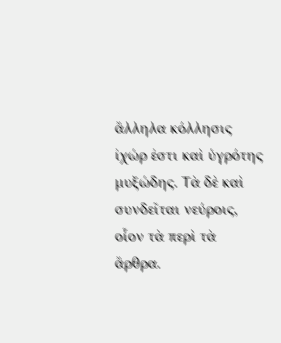ἄλληλα κόλλησις ἰχώρ ἐστι καὶ ὑγρότης μυξώδης. Τὰ δὲ καὶ συνδεῖται νεύροις, οἷον τὰ περὶ τὰ ἄρθρα.